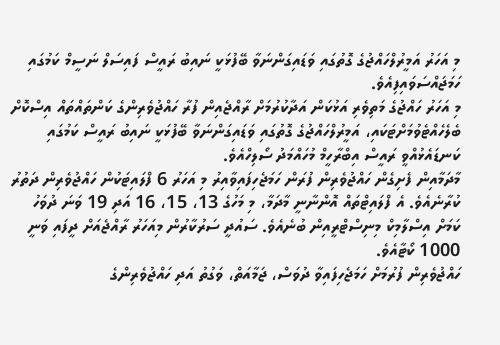މި އަހަރު އަމީރުލްހައްޖުގެ ގޮތުގައި ވަޑައިގަންނަވާ ބޭފުޅަކީ ނައިބު ރައީސް ފައިސަލް ނަސީމް ކަމުގައި ހަމަޖައްސަވައިފިއެވެ.
މި އަހަރު ހައްޖުގެ މަތިވެރި އަޅުކަން އަދާކުރުމަށް ރާއްޖެއިން ފުރާ ހައްޖުވެރިންގެ ކަންތައްތައް އިސްކޮށް ބެލެހެއްޓެވުމަށްޓަކައި، އަމީރުލްހައްޖުގެ ގޮތުގައި ވަޑައިގަންނަވާ ބޭފުޅަކީ ނައިބު ރައީސް ކަމުގައި ކަނޑައެޅުއްވީ ރައީސް އިބްރާހީމް މުހައްމަދު ސޯލިހްއެވެ.
މާދަމާއިން ފެށިގެން ހައްޖުވެރިން ފުރަން ހަމަޖެހިފައިވާއިރު މި އަހަރު 6 ފްލައިޓަކުން ހައްޖުވެރިން ދަތުރު ކުރާނެއެވެ. އެ ފްލައިޓްތައް އޮންނާނީ މާދަމާ، މި މަހުގެ 13، 15، 16 އަދި 19 ވަނަ ދުވަހު ކަމަށް އިސްލާމިކް މިނިސްޓްރީއިން ބުނެއެވެ. ސައުދީ ސަރުކާރުން މިއަހަރު ރާއްޖެއަށް ދީފައި ވަނީ 1000 ކޯޓާއެވެ.
ހައްޖުވެރިން ފުރުމަށް ހަމަޖެހިފައިވާ ދުވަސް، ޖަމާއަތް، ވަގުތު އަދި ހައްޖުވެރިންގެ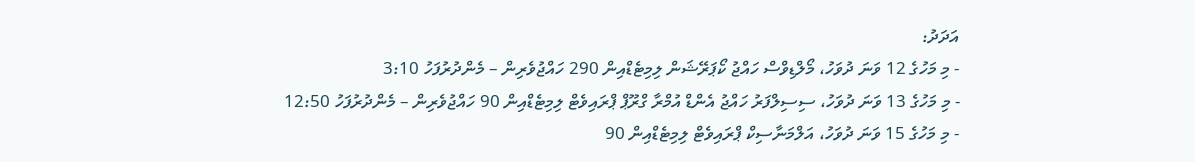އަދަދު:
- މި މަހުގެ 12 ވަނަ ދުވަހު، މޯލްޑިވްސް ހައްޖު ކޯޕަރޭޝަން ލިމިޓެޑްއިން 290 ހައްޖުވެރިން – މެންދުރުފަހު 3:10
- މި މަހުގެ 13 ވަނަ ދުވަހު، ސިސިލްފަރު ހައްޖު އެންޑް އުމްރާ ގްރޫޕް ޕްރައިވެޓް ލިމިޓެޑްއިން 90 ހައްޖުވެރިން – މެންދުރުފަހު 12:50
- މި މަހުގެ 15 ވަނަ ދުވަހު، އަލްމަނާސިކް ޕްރައިވެޓް ލިމިޓެޑްއިން 90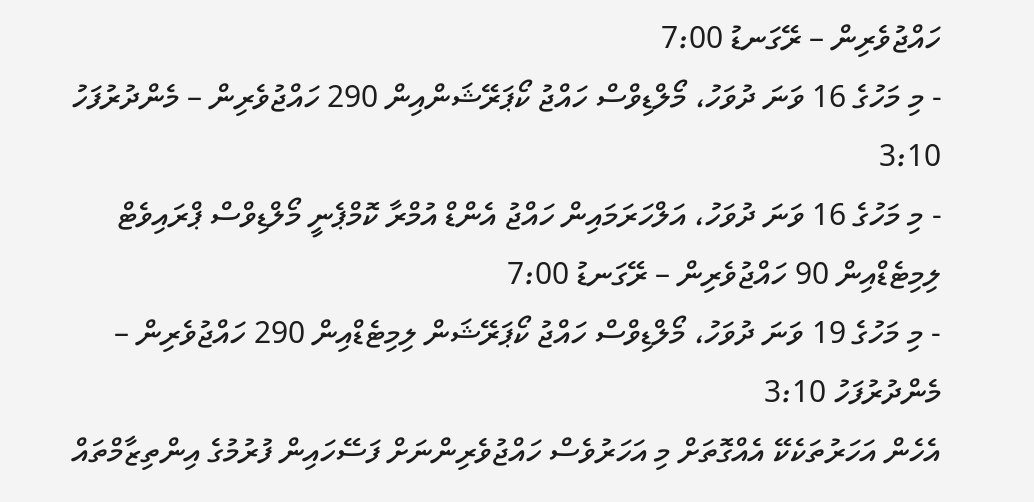ހައްޖުވެރިން – ރޭގަނޑު 7:00
- މި މަހުގެ 16 ވަނަ ދުވަހު، މޯލްޑިވްސް ހައްޖު ކޯޕަރޭޝަންއިން 290 ހައްޖުވެރިން – މެންދުރުފަހު 3:10
- މި މަހުގެ 16 ވަނަ ދުވަހު، އަލްހަރަމައިން ހައްޖު އެންޑް އުމްރާ ކޮމްޕެނީ މޯލްޑިވްސް ޕްރައިވެޓް ލިމިޓެޑްއިން 90 ހައްޖުވެރިން – ރޭގަނޑު 7:00
- މި މަހުގެ 19 ވަނަ ދުވަހު، މޯލްޑިވްސް ހައްޖު ކޯޕަރޭޝަން ލިމިޓެޑްއިން 290 ހައްޖުވެރިން – މެންދުރުފަހު 3:10
އެހެން އަހަރުތަކެކޭ އެއްގޮތަށް މި އަހަރުވެސް ހައްޖުވެރިންނަށް ފަސޭހައިން ފުރުމުގެ އިންތިޒާމްތައް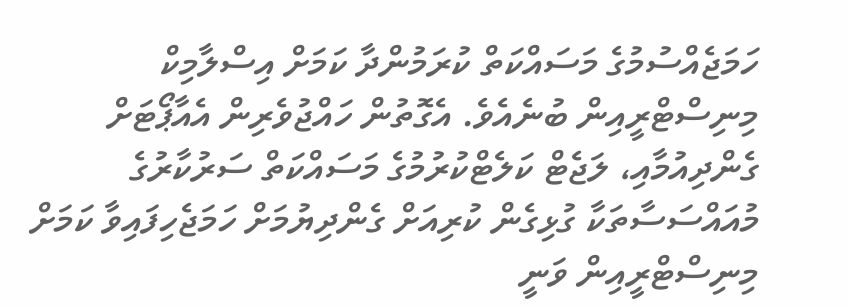ހަމަޖެއްސުމުގެ މަސައްކަތް ކުރަމުންދާ ކަމަށް އިސްލާމިކް މިނިސްޓްރީއިން ބުނެއެވެ. އެގޮތުން ހައްޖުވެރިން އެއާޕޯޓަށް ގެންދިއުމާއި، ލަޖެޓް ކަލެޓްކުރުމުގެ މަސައްކަތް ސަރުކާރުގެ މުއައްސަސާތަކާ ގުޅިގެން ކުރިއަށް ގެންދިޔުމަށް ހަމަޖެހިފައިވާ ކަމަށް މިނިސްޓްރީއިން ވަނީ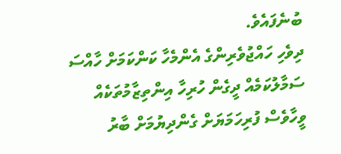ބުނެފައެވެ.
ދިވެހި ހައްޖުވެރިންގެ އެންމެހާ ކަންކަމަށް ހާއްސަ ސަމާލުކަމެއް ދީގެން ހުރިހާ އިންތިޒާމުތަކެއް ވީހާވެސް ފުރިހަމަޔަށް ގެންދިޔުމަށް ބާރު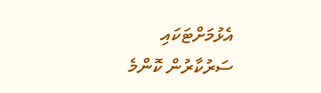އެޅުމަށްޓަކައި ސަރުކާރުން ކޮންމެ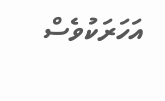އަހަރަކުވެސް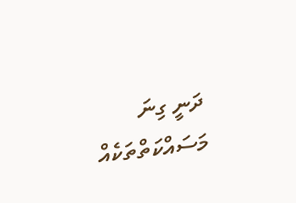ދަނީ ގިނަ މަސައްކަތްތަކެއް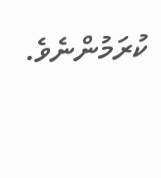ކުރަމުންނެވެ.